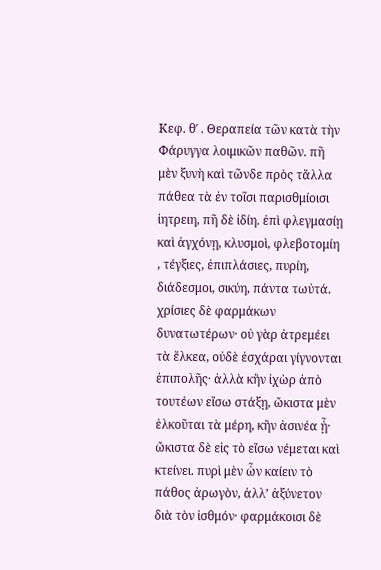Κεφ. θ′ . Θεραπεία τῶν κατὰ τὴν Φάρυγγα λοιμικῶν παθῶν. πῆ μὲν ξυνὴ καὶ τῶνδε πρὸς τἄλλα πάθεα τὰ ἐν τοῖσι παρισθμίοισι ἰητρειη, πῆ δὲ ἰδίη. ἐπὶ φλεγμασίῃ καὶ ἀγχόνῃ, κλυσμοὶ, φλεβοτομίη , τέγξιες, ἐπιπλάσιες, πυρίη, διάδεσμοι, σικύη, πάντα τωὐτά. χρίσιες δὲ φαρμάκων δυνατωτέρων· οὐ γὰρ ἀτρεμέει τὰ ἕλκεα, οὐδὲ ἐσχάραι γίγνονται ἐπιπολῆς· ἀλλὰ κἢν ἰχὼρ ἀπὸ τουτέων εἴσω στάξῃ, ὤκιστα μὲν ἑλκοῦται τὰ μέρη, κἢν ἀσινέα ᾖ· ὤκιστα δὲ εἰς τὸ εἴσω νέμεται καὶ κτείνει. πυρὶ μὲν ὦν καίειν τὸ πάθος ἀρωγὸν, ἀλλʼ ἀξύνετον διὰ τὸν ἰσθμόν· φαρμάκοισι δὲ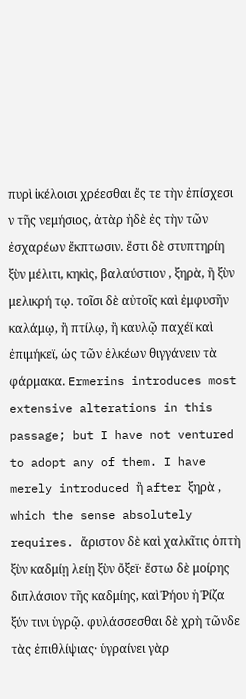πυρὶ ἰκέλοισι χρέεσθαι ἔς τε τὴν ἐπίσχεσι ν τῆς νεμήσιος, ἀτὰρ ἠδὲ ἐς τὴν τῶν ἐσχαρέων ἔκπτωσιν. ἔστι δὲ στυπτηρίη ξὺν μέλιτι, κηκὶς, βαλαύστιον , ξηρὰ, ἢ ξὺν μελικρή τῳ. τοῖσι δὲ αὐτοῖς καὶ ἐμφυσῆν καλάμῳ, ἢ πτίλῳ, ἢ καυλῷ παχέϊ καὶ ἐπιμήκεϊ, ὡς τῶν ἑλκέων θιγγάνειν τὰ φάρμακα. Ermerins introduces most extensive alterations in this passage; but I have not ventured to adopt any of them. I have merely introduced ἢ after ξηρὰ , which the sense absolutely requires. ἄριστον δὲ καὶ χαλκῖτις ὀπτὴ ξὺν καδμίῃ λείῃ ξὺν ὄξεϊ· ἔστω δὲ μοίρης διπλάσιον τῆς καδμίης, καὶ Ῥήου ἡ Ῥίζα ξύν τινι ὑγρῷ. φυλάσσεσθαι δὲ χρὴ τῶνδε τὰς ἐπιθλίψιας· ὑγραίνει γὰρ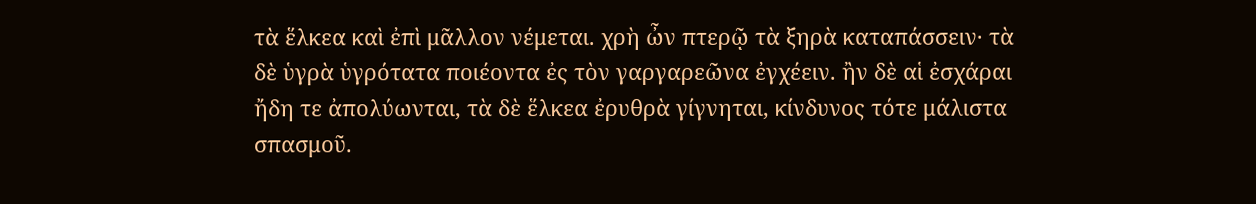τὰ ἕλκεα καὶ ἐπὶ μᾶλλον νέμεται. χρὴ ὦν πτερῷ τὰ ξηρὰ καταπάσσειν· τὰ δὲ ὑγρὰ ὑγρότατα ποιέοντα ἐς τὸν γαργαρεῶνα ἐγχέειν. ἢν δὲ αἱ ἐσχάραι ἤδη τε ἀπολύωνται, τὰ δὲ ἕλκεα ἐρυθρὰ γίγνηται, κίνδυνος τότε μάλιστα σπασμοῦ.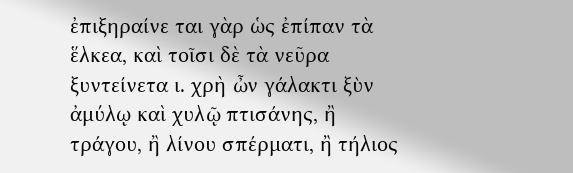ἐπιξηραίνε ται γὰρ ὡς ἐπίπαν τὰ ἕλκεα, καὶ τοῖσι δὲ τὰ νεῦρα ξυντείνετα ι. χρὴ ὦν γάλακτι ξὺν ἀμύλῳ καὶ χυλῷ πτισάνης, ἢ τράγου, ἢ λίνου σπέρματι, ἢ τήλιος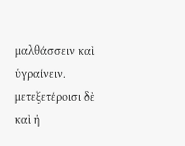μαλθάσσειν καὶ ὑγραίνειν. μετεξετέροισι δὲ καὶ ἡ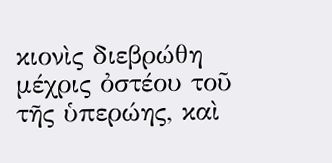κιονὶς διεβρώθη μέχρις ὀστέου τοῦ τῆς ὑπερώης, καὶ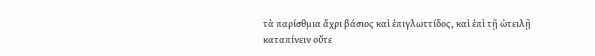τὰ παρίσθμια ἄχρι βάσιος καὶ ἐπιγλωττίδος, καὶ ἐπὶ τῇ ὠτειλῇ καταπίνειν οὔτε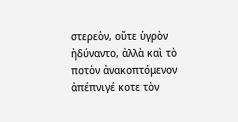στερεὸν, οὔτε ὑγρὸν ἠδύναντο, ἀλλὰ καὶ τὸ ποτὸν ἀνακοπτόμενον ἀπέπνιγέ κοτε τὸν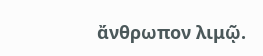ἄνθρωπον λιμῷ.